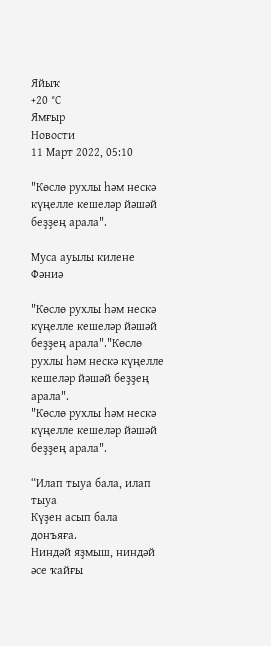Яйыҡ
+20 °С
Ямғыр
Новости
11 Март 2022, 05:10

"Көслө рухлы һәм нескә күңелле кешеләр йәшәй беҙҙең арала".

Муса ауылы килене Фәниә

"Көслө рухлы һәм нескә күңелле кешеләр йәшәй беҙҙең арала"."Көслө рухлы һәм нескә күңелле кешеләр йәшәй беҙҙең арала".
"Көслө рухлы һәм нескә күңелле кешеләр йәшәй беҙҙең арала".

“Илап тыуа бала, илап тыуа
Күҙен асып бала донъяға.
Ниндәй яҙмыш, ниндәй әсе ҡайғы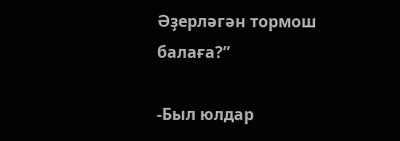Әҙерләгән тормош балаға?”

-Был юлдар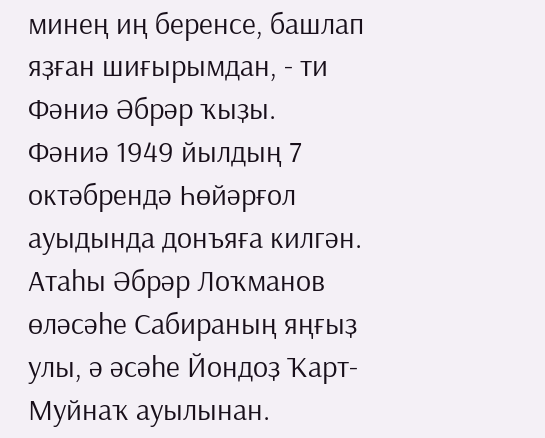минең иң беренсе, башлап яҙған шиғырымдан, - ти Фәниә Әбрәр ҡыҙы.
Фәниә 1949 йылдың 7 октәбрендә Һөйәрғол ауыдында донъяға килгән. Атаһы Әбрәр Лоҡманов өләсәһе Сабираның яңғыҙ улы, ә әсәһе Йондоҙ Ҡарт-Муйнаҡ ауылынан.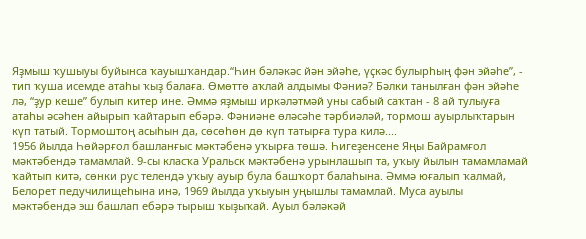Яҙмыш ҡушыуы буйынса ҡауышҡандар.“Һин бәләкәс йән эйәһе, үҫкәс булырһың фән эйәһе”, - тип ҡуша исемде атаһы ҡыҙ балаға. Өмөттө аҡлай алдымы Фәниә? Бәлки танылған фән эйәһе лә, “ҙур кеше” булып китер ине. Әммә яҙмыш иркәләтмәй уны сабый саҡтан - 8 ай тулыуға атаһы әсәһен айырып ҡайтарып ебәрә. Фәниәне өләсәһе тәрбиәләй, тормош ауырлыҡтарын күп татый. Тормоштоң асыһын да, сөсөһөн дө күп татырға тура килә....
1956 йылда Һөйәрғол башланғыс мәктәбенә уҡырға төшә. Һигеҙенсене Яңы Байрамғол мәктәбендә тамамлай. 9-сы класҡа Уральск мәктәбенә урынлашып та, уҡыу йылын тамамламай ҡайтып китә, сөнки рус телендә уҡыу ауыр була башҡорт балаһына. Әммә юғалып ҡалмай, Белорет педучилищеһына инә, 1969 йылда уҡыуын уңышлы тамамлай. Муса ауылы мәктәбендә эш башлап ебәрә тырыш ҡыҙыҡай. Ауыл бәләкәй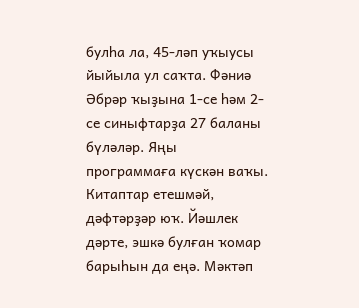булһа ла, 45-ләп уҡыусы йыйыла ул саҡта. Фәниә Әбрәр ҡыҙына 1-се һәм 2-се синыфтарҙа 27 баланы бүләләр. Яңы программаға күскән ваҡы. Китаптар етешмәй, дәфтәрҙәр юҡ. Йәшлек дәрте, эшкә булған ҡомар барыһын да еңә. Мәктәп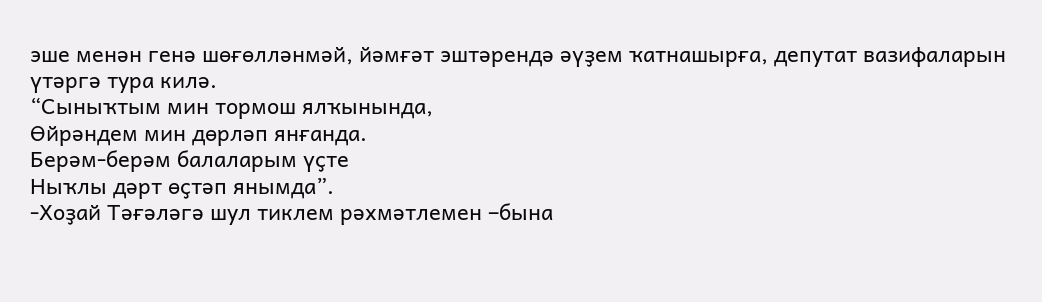эше менән генә шөғөлләнмәй, йәмғәт эштәрендә әүҙем ҡатнашырға, депутат вазифаларын үтәргә тура килә.
“Сыныҡтым мин тормош ялҡынында,
Өйрәндем мин дөрләп янғанда.
Берәм-берәм балаларым үҫте
Ныҡлы дәрт өҫтәп янымда”.
-Хоҙай Тәғәләгә шул тиклем рәхмәтлемен –бына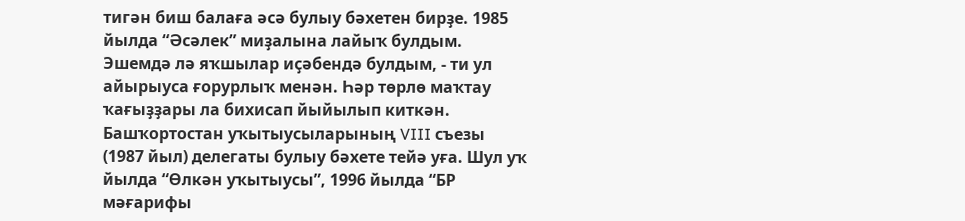тигән биш балаға әсә булыу бәхетен бирҙе. 1985 йылда “Әсәлек” миҙалына лайыҡ булдым. Эшемдә лә яҡшылар иҫәбендә булдым, - ти ул айырыуса ғорурлыҡ менән. Һәр төрлө маҡтау ҡағыҙҙары ла бихисап йыйылып киткән. Башҡортостан уҡытыусыларының VIII съезы (1987 йыл) делегаты булыу бәхете тейә уға. Шул уҡ йылда “Өлкән уҡытыусы”, 1996 йылда “БР мәғарифы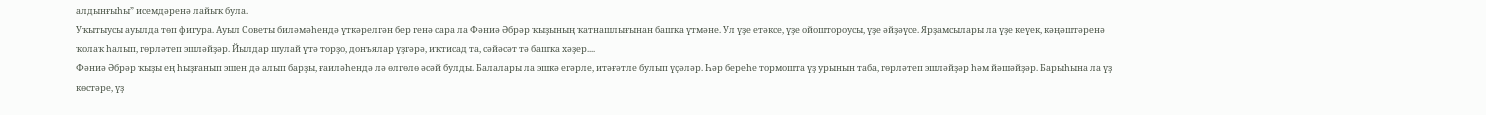алдынғыһы” исемдәренә лайыҡ була.
Уҡытыусы ауылда төп фигура. Ауыл Советы биләмәһендә үткәрелгән бер генә сара ла Фәниә Әбрәр ҡыҙының ҡатнашлығынан башҡа үтмәне. Ул үҙе етәксе, үҙе ойоштороусы, үҙе әйҙәүсе. Ярҙамсылары ла үҙе кеүек, кәңәштәренә ҡолаҡ һалып, гөрләтеп эшләйҙәр. Йылдар шулай үтә торҙо, донъялар үҙгәрә, иҡтисад та, сәйәсәт тә башҡа хәҙер....
Фәниә Әбрәр ҡыҙы ең һыҙғанып эшен дә алып барҙы, ғаиләһендә лә өлгөлө әсәй булды. Балалары ла эшкә егәрле, итәғәтле булып үҫәләр. Һәр береһе тормошта үҙ урынын таба, гөрләтеп эшләйҙәр һәм йәшәйҙәр. Барыһына ла үҙ көстәре, үҙ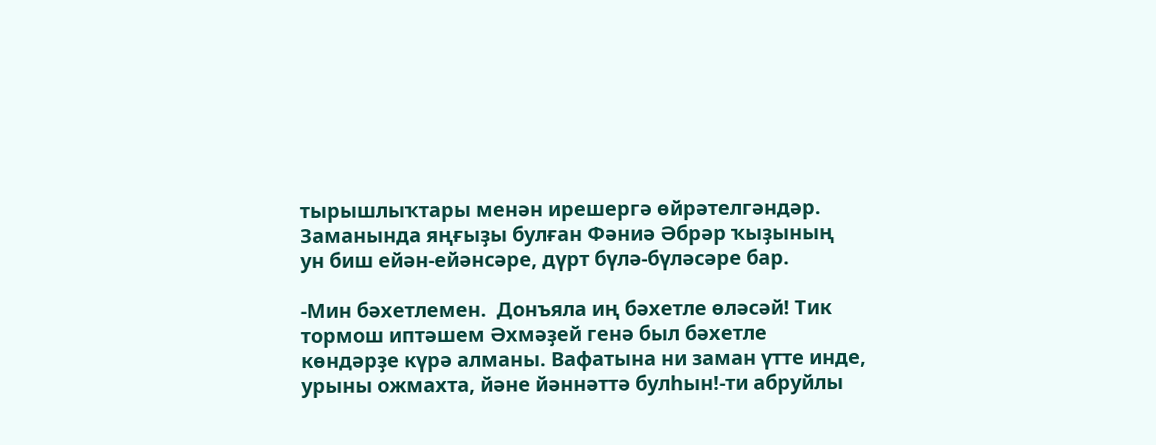тырышлыҡтары менән ирешергә өйрәтелгәндәр.  Заманында яңғыҙы булған Фәниә Әбрәр ҡыҙының  ун биш ейән-ейәнсәре, дүрт бүлә-бүләсәре бар.

-Мин бәхетлемен.  Донъяла иң бәхетле өләсәй! Тик тормош иптәшем Әхмәҙей генә был бәхетле көндәрҙе күрә алманы. Вафатына ни заман үтте инде, урыны ожмахта, йәне йәннәттә булһын!-ти абруйлы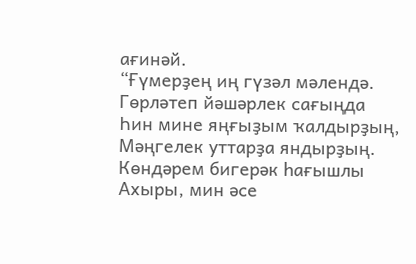ағинәй.
“Ғүмерҙең иң гүзәл мәлендә.
Гөрләтеп йәшәрлек сағыңда
Һин мине яңғыҙым ҡалдырҙың,
Мәңгелек уттарҙа яндырҙың.
Көндәрем бигерәк һағышлы
Ахыры, мин әсе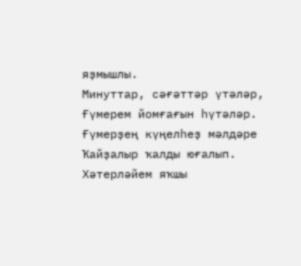яҙмышлы.
Минуттар, сәғәттәр үтәләр,
Ғүмерем йомғағын һүтәләр.
Ғүмерҙең күңелһеҙ мәлдәре
Ҡайҙалыр ҡалды юғалып.
Хәтерләйем яҡшы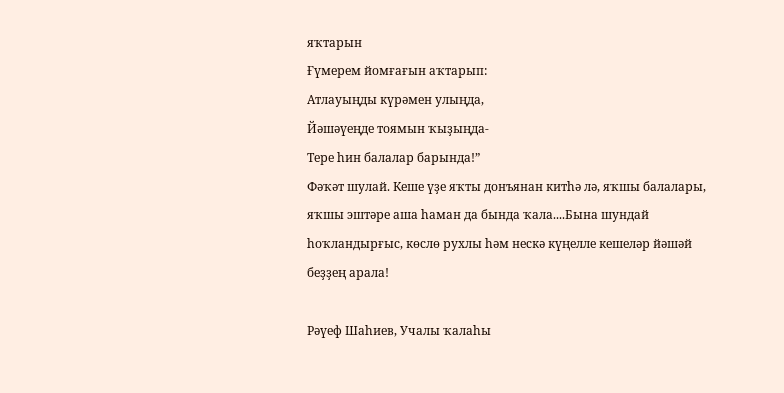яҡтарын
Ғүмерем йомғағын аҡтарып:
Атлауыңды күрәмен улыңда,
Йәшәүеңде тоямын ҡыҙыңда-
Тере һин балалар барында!”
Фәҡәт шулай. Кеше үҙе яҡты донъянан китһә лә, яҡшы балалары, яҡшы эштәре аша һаман да бында ҡала....Бына шундай һоҡландырғыс, көслө рухлы һәм нескә күңелле кешеләр йәшәй беҙҙең арала!

Рәүеф Шаһиев, Учалы ҡалаһы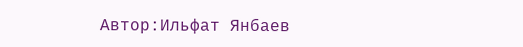Автор:Ильфат Янбаев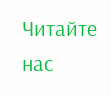Читайте нас